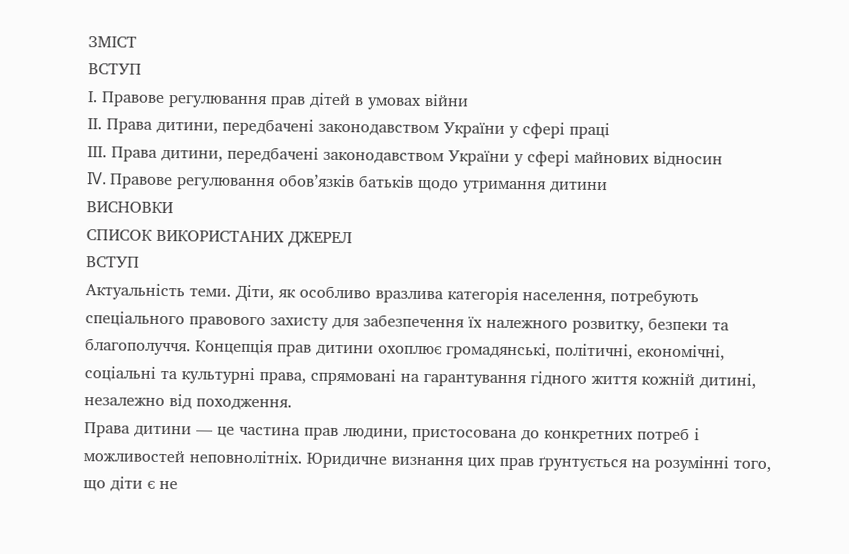ЗМІСТ
ВСТУП
І. Правове регулювання прав дітей в умовах війни
ІІ. Права дитини, передбачені законодавством України у сфері праці
ІІІ. Права дитини, передбачені законодавством України у сфері майнових відносин
IV. Правове регулювання обов’язків батьків щодо утримання дитини
ВИСНОВКИ
СПИСОК ВИКОРИСТАНИХ ДЖЕРЕЛ
ВСТУП
Актуальність теми. Діти, як особливо вразлива категорія населення, потребують спеціального правового захисту для забезпечення їх належного розвитку, безпеки та благополуччя. Концепція прав дитини охоплює громадянські, політичні, економічні, соціальні та культурні права, спрямовані на гарантування гідного життя кожній дитині, незалежно від походження.
Права дитини — це частина прав людини, пристосована до конкретних потреб і можливостей неповнолітніх. Юридичне визнання цих прав ґрунтується на розумінні того, що діти є не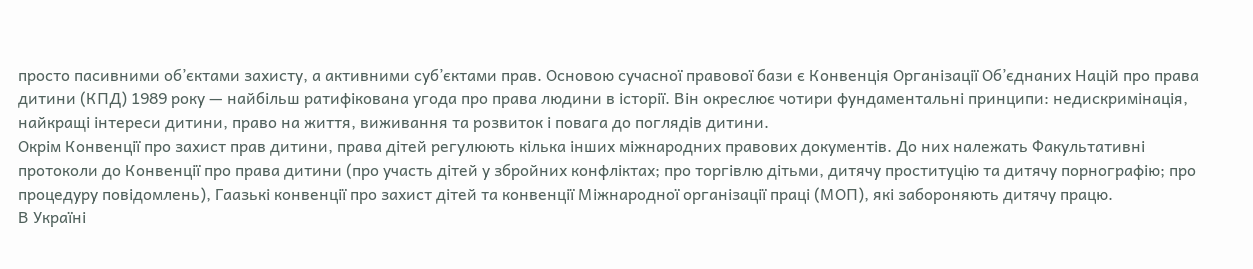просто пасивними об’єктами захисту, а активними суб’єктами прав. Основою сучасної правової бази є Конвенція Організації Об’єднаних Націй про права дитини (КПД) 1989 року — найбільш ратифікована угода про права людини в історії. Він окреслює чотири фундаментальні принципи: недискримінація, найкращі інтереси дитини, право на життя, виживання та розвиток і повага до поглядів дитини.
Окрім Конвенції про захист прав дитини, права дітей регулюють кілька інших міжнародних правових документів. До них належать Факультативні протоколи до Конвенції про права дитини (про участь дітей у збройних конфліктах; про торгівлю дітьми, дитячу проституцію та дитячу порнографію; про процедуру повідомлень), Гаазькі конвенції про захист дітей та конвенції Міжнародної організації праці (МОП), які забороняють дитячу працю.
В Україні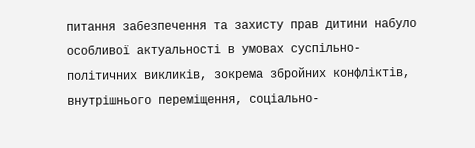питання забезпечення та захисту прав дитини набуло особливої актуальності в умовах суспільно-політичних викликів, зокрема збройних конфліктів, внутрішнього переміщення, соціально-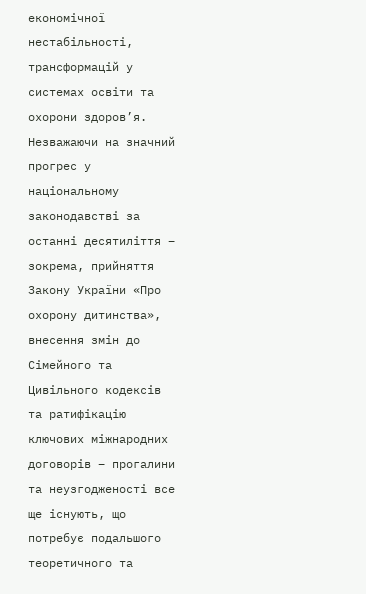економічної нестабільності, трансформацій у системах освіти та охорони здоров’я. Незважаючи на значний прогрес у національному законодавстві за останні десятиліття – зокрема, прийняття Закону України «Про охорону дитинства», внесення змін до Сімейного та Цивільного кодексів та ратифікацію ключових міжнародних договорів – прогалини та неузгодженості все ще існують, що потребує подальшого теоретичного та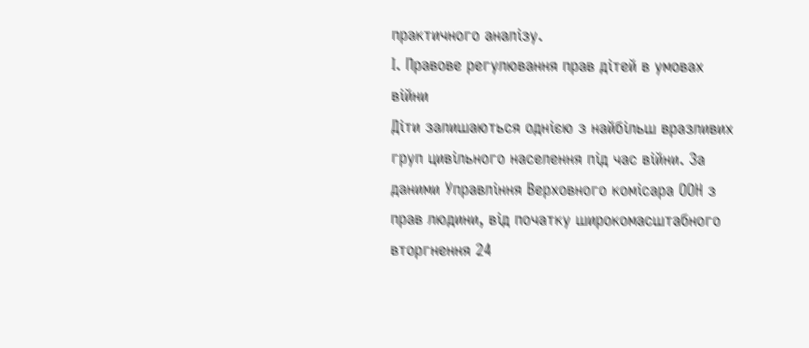практичного аналізу.
І. Правове регулювання прав дітей в умовах війни
Діти залишаються однією з найбільш вразливих груп цивільного населення під час війни. За даними Управління Верховного комісара ООН з прав людини, від початку широкомасштабного вторгнення 24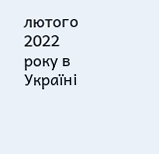лютого 2022 року в Україні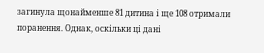загинула щонайменше 81 дитина і ще 108 отримали поранення. Однак, оскільки ці дані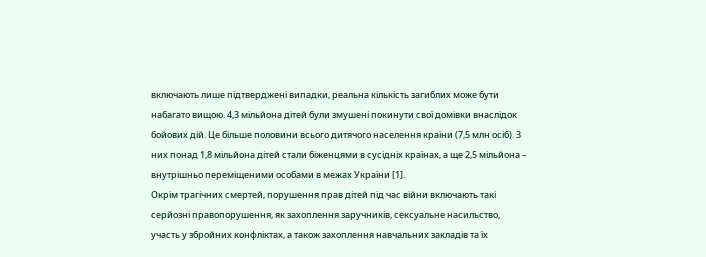включають лише підтверджені випадки, реальна кількість загиблих може бути набагато вищою. 4,3 мільйона дітей були змушені покинути свої домівки внаслідок бойових дій. Це більше половини всього дитячого населення країни (7,5 млн осіб). З них понад 1,8 мільйона дітей стали біженцями в сусідніх країнах, а ще 2,5 мільйона – внутрішньо переміщеними особами в межах України [1].
Окрім трагічних смертей, порушення прав дітей під час війни включають такі серйозні правопорушення, як захоплення заручників, сексуальне насильство, участь у збройних конфліктах, а також захоплення навчальних закладів та їх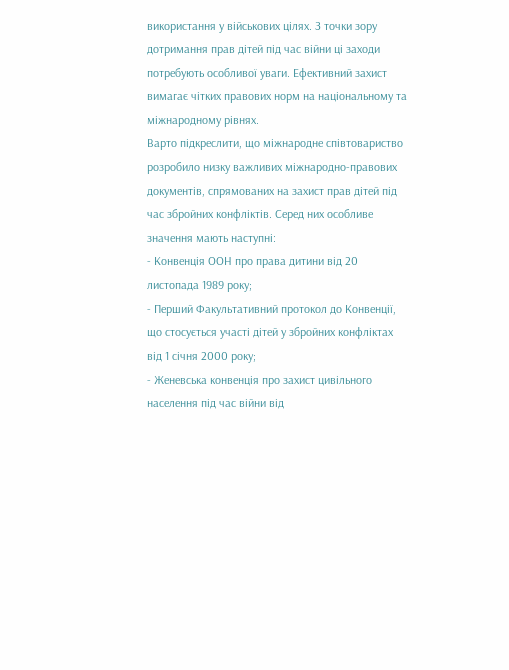використання у військових цілях. З точки зору дотримання прав дітей під час війни ці заходи потребують особливої уваги. Ефективний захист вимагає чітких правових норм на національному та міжнародному рівнях.
Варто підкреслити, що міжнародне співтовариство розробило низку важливих міжнародно-правових документів, спрямованих на захист прав дітей під час збройних конфліктів. Серед них особливе значення мають наступні:
- Конвенція ООН про права дитини від 20 листопада 1989 року;
- Перший Факультативний протокол до Конвенції, що стосується участі дітей у збройних конфліктах від 1 січня 2000 року;
- Женевська конвенція про захист цивільного населення під час війни від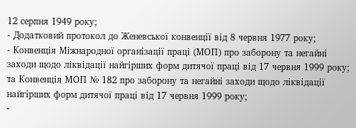12 серпня 1949 року;
- Додатковий протокол до Женевської конвенції від 8 червня 1977 року;
- Конвенція Міжнародної організації праці (МОП) про заборону та негайні заходи щодо ліквідації найгірших форм дитячої праці від 17 червня 1999 року; та Конвенція МОП № 182 про заборону та негайні заходи щодо ліквідації найгірших форм дитячої праці від 17 червня 1999 року;
-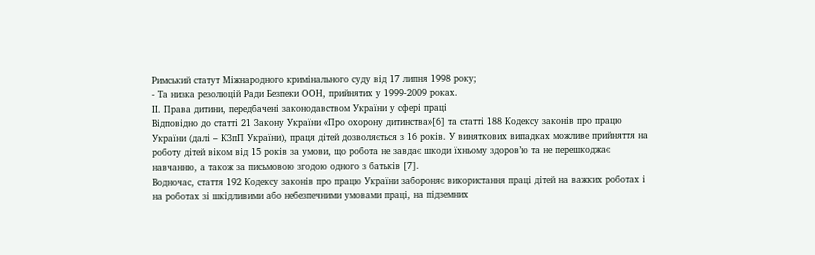Римський статут Міжнародного кримінального суду від 17 липня 1998 року;
- Та низка резолюцій Ради Безпеки ООН, прийнятих у 1999-2009 роках.
ІІ. Права дитини, передбачені законодавством України у сфері праці
Відповідно до статті 21 Закону України «Про охорону дитинства»[6] та статті 188 Кодексу законів про працю України (далі – КЗпП України), праця дітей дозволяється з 16 років. У виняткових випадках можливе прийняття на роботу дітей віком від 15 років за умови, що робота не завдає шкоди їхньому здоров’ю та не перешкоджає навчанню, а також за письмовою згодою одного з батьків [7].
Водночас, стаття 192 Кодексу законів про працю України забороняє використання праці дітей на важких роботах і на роботах зі шкідливими або небезпечними умовами праці, на підземних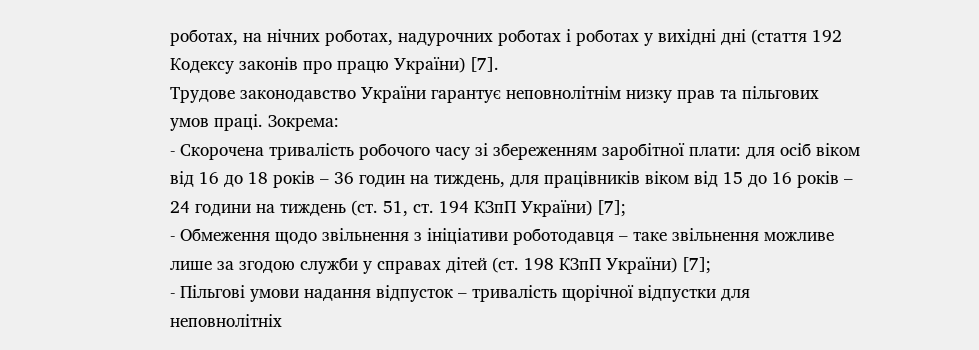роботах, на нічних роботах, надурочних роботах і роботах у вихідні дні (стаття 192 Кодексу законів про працю України) [7].
Трудове законодавство України гарантує неповнолітнім низку прав та пільгових умов праці. Зокрема:
- Скорочена тривалість робочого часу зі збереженням заробітної плати: для осіб віком від 16 до 18 років – 36 годин на тиждень, для працівників віком від 15 до 16 років – 24 години на тиждень (ст. 51, ст. 194 КЗпП України) [7];
- Обмеження щодо звільнення з ініціативи роботодавця – таке звільнення можливе лише за згодою служби у справах дітей (ст. 198 КЗпП України) [7];
- Пільгові умови надання відпусток – тривалість щорічної відпустки для неповнолітніх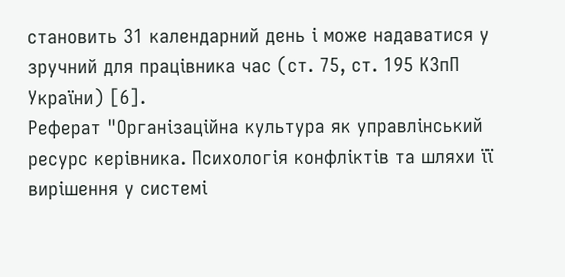становить 31 календарний день і може надаватися у зручний для працівника час (ст. 75, ст. 195 КЗпП України) [6].
Реферат "Організаційна культура як управлінський ресурс керівника. Психологія конфліктів та шляхи її вирішення у системі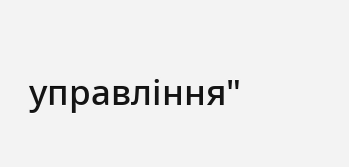управління"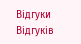Відгуки
Відгуків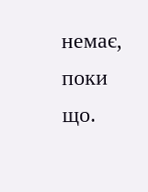немає, поки що.